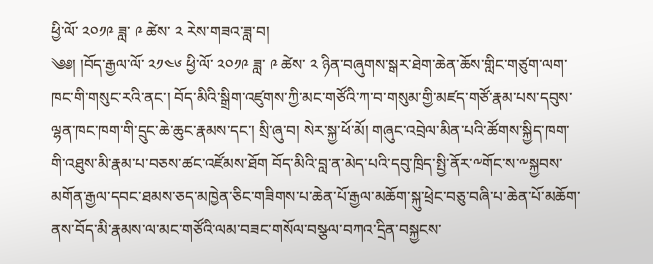ཕྱི་ལོ་ ༢༠༡༩ ཟླ་ ༩ ཚེས་ ༢ རེས་གཟའ་ཟླ་བ།
༄༅། །བོད་རྒྱལ་ལོ་ ༢༡༤༦ ཕྱི་ལོ་ ༢༠༡༩ ཟླ་ ༩ ཚེས་ ༢ ཉིན་བཞུགས་སྒར་ཐེག་ཆེན་ཆོས་གླིང་གཙུག་ལག་ཁང་གི་གསུང་རའི་ནང་། བོད་མིའི་སྒྲིག་འཛུགས་ཀྱི་མང་གཙོའི་ཀ་བ་གསུམ་གྱི་མཛད་གཙོ་རྣམ་པས་དབུས་ལྷན་ཁང་ཁག་གི་དྲུང་ཆེ་ཆུང་རྣམས་དང་། སྲི་ཞུ་བ། སེར་སྐྱ་ཕོ་མོ། གཞུང་འབྲེལ་མིན་པའི་ཚོགས་སྐྱིད་ཁག་གི་འཐུས་མི་རྣམ་པ་བཅས་ཚང་འཛོམས་ཐོག བོད་མིའི་བླ་ན་མེད་པའི་དབུ་ཁྲིད་སྤྱི་ནོར་༸གོང་ས་༸སྐྱབས་མགོན་རྒྱལ་དབང་ཐམས་ཅད་མཁྱེན་ཅིང་གཟིགས་པ་ཆེན་པོ་རྒྱལ་མཆོག་སྐུ་ཕྲེང་བཅུ་བཞི་པ་ཆེན་པོ་མཆོག་ནས་བོད་མི་རྣམས་ལ་མང་གཙོའི་ལམ་བཟང་གསོལ་བསྩལ་བཀའ་དྲིན་བསྐྱངས་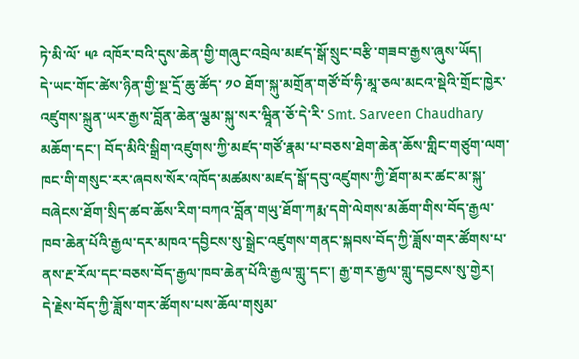ཏེ་མི་ལོ་ ༥༩ འཁོར་བའི་དུས་ཆེན་གྱི་གཞུང་འབྲེལ་མཛད་སྒོ་སྲུང་བརྩི་གཟབ་རྒྱས་ཞུས་ཡོད།
དེ་ཡང་གོང་ཚེས་ཉིན་གྱི་སྔ་དྲོ་ཆུ་ཚོད་ ༡༠ ཐོག་སྐུ་མགྲོན་གཙོ་བོ་ཧི་མཱ་ཅལ་མངའ་སྡེའི་གྲོང་ཁྱེར་འཛུགས་སྐྲུན་ཡར་རྒྱས་བློན་ཆེན་ལྕམ་སྐུ་སར་ཝཱིན་ཅོ་དེ་རི་ Smt. Sarveen Chaudhary མཆོག་དང་། བོད་མིའི་སྒྲིག་འཛུགས་ཀྱི་མཛད་གཙོ་རྣམ་པ་བཅས་ཐེག་ཆེན་ཆོས་གླིང་གཙུག་ལག་ཁང་གི་གསུང་རར་ཞབས་སོར་འཁོད་མཚམས་མཛད་སྒོ་དབུ་འཛུགས་ཀྱི་ཐོག་མར་ཚང་མ་སྐུ་བཞེངས་ཐོག་སྲིད་ཚབ་ཆོས་རིག་བཀའ་བློན་གཡུ་ཐོག་ཀརྨ་དགེ་ལེགས་མཆོག་གིས་བོད་རྒྱལ་ཁབ་ཆེན་པོའི་རྒྱལ་དར་མཁའ་དབྱིངས་སུ་སྒྲེང་འཛུགས་གནང་སྐབས་བོད་ཀྱི་ཟློས་གར་ཚོགས་པ་ནས་རྔ་རོལ་དང་བཅས་བོད་རྒྱལ་ཁབ་ཆེན་པོའི་རྒྱལ་གླུ་དང་། རྒྱ་གར་རྒྱལ་གླུ་དབྱངས་སུ་གྱེར།
དེ་རྗེས་བོད་ཀྱི་ཟློས་གར་ཚོགས་པས་ཆོལ་གསུམ་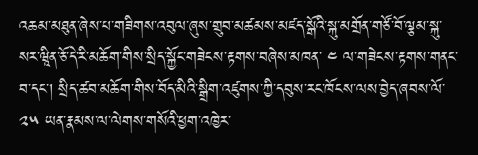འཆམ་མཐུན་ཞེས་པ་གཟིགས་འབུལ་ཞུས་གྲུབ་མཚམས་མཛད་སྒོའི་སྐུ་མགྲོན་གཙོ་བོ་ལྕམ་སྐུ་སར་ཝཱིན་ཅོ་དེ་རི་མཆོག་གིས་སྲིད་སྐྱོང་གཟེངས་རྟགས་བཞེས་མཁན་ ༤ ལ་གཟེངས་རྟགས་གནང་བ་དང་། སྲིད་ཚབ་མཆོག་གིས་བོད་མིའི་སྒྲིག་འཛུགས་ཀྱི་དབུས་རང་ཁོངས་ལས་བྱེད་ཞབས་ལོ་ ༢༥ ཡན་རྣམས་ལ་ལེགས་གསོའི་ཕྱག་འཁྱེར་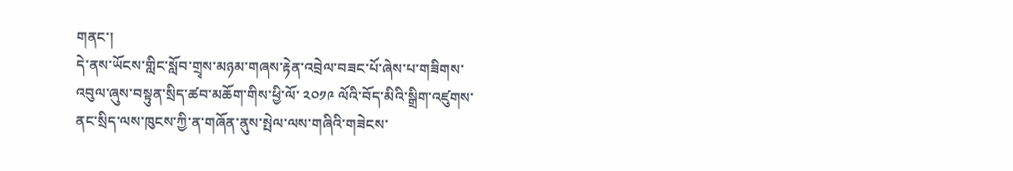གནང་།
དེ་ནས་ཡོངས་གླིང་སློབ་གྲྭས་མཉམ་གཞས་རྟེན་འབྲེལ་བཟང་པོ་ཞེས་པ་གཟིགས་འབུལ་ཞུས་བསྟུན་སྲིད་ཚབ་མཆོག་གིས་ཕྱི་ལོ་ ༢༠༡༩ ལོའི་བོད་མིའི་སྒྲིག་འཛུགས་ནང་སྲིད་ལས་ཁུངས་ཀྱི་ན་གཞོན་ནུས་སྤེལ་ལས་གཞིའི་གཟེངས་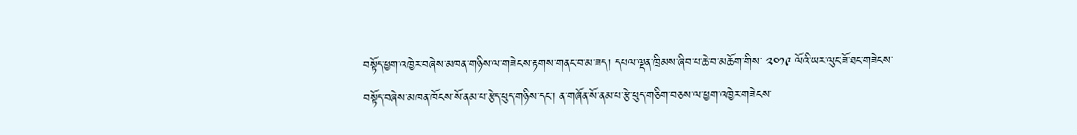བསྟོད་ཕྱག་འཁྱེར་བཞེས་མཁན་གཉིས་ལ་གཟེངས་རྟགས་གནང་བ་མ་ཟད། དཔལ་ལྡན་ཁྲིམས་ཞིབ་པ་ཆེ་བ་མཆོག་གིས་ ༢༠༡༩ ལོའི་ཡར་ལུང་ཟོ་ཐང་གཟེངས་བསྟོད་བཞེས་མཁན་ཁོངས་སོ་ནམ་པ་རྩེད་ཕུད་གཉིས་དང་། ན་གཞོན་སོ་ནམ་པ་རྩེ་ཕུད་གཅིག་བཅས་ལ་ཕྱག་འཁྱེར་གཟེངས་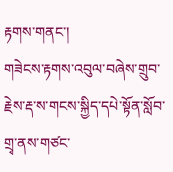རྟགས་གནང་།
གཟེངས་རྟགས་འབུལ་བཞེས་གྲུབ་རྗེས་རྡ་ས་གངས་སྐྱིད་དཔེ་སྟོན་སློབ་གྲྭ་ནས་གཙང་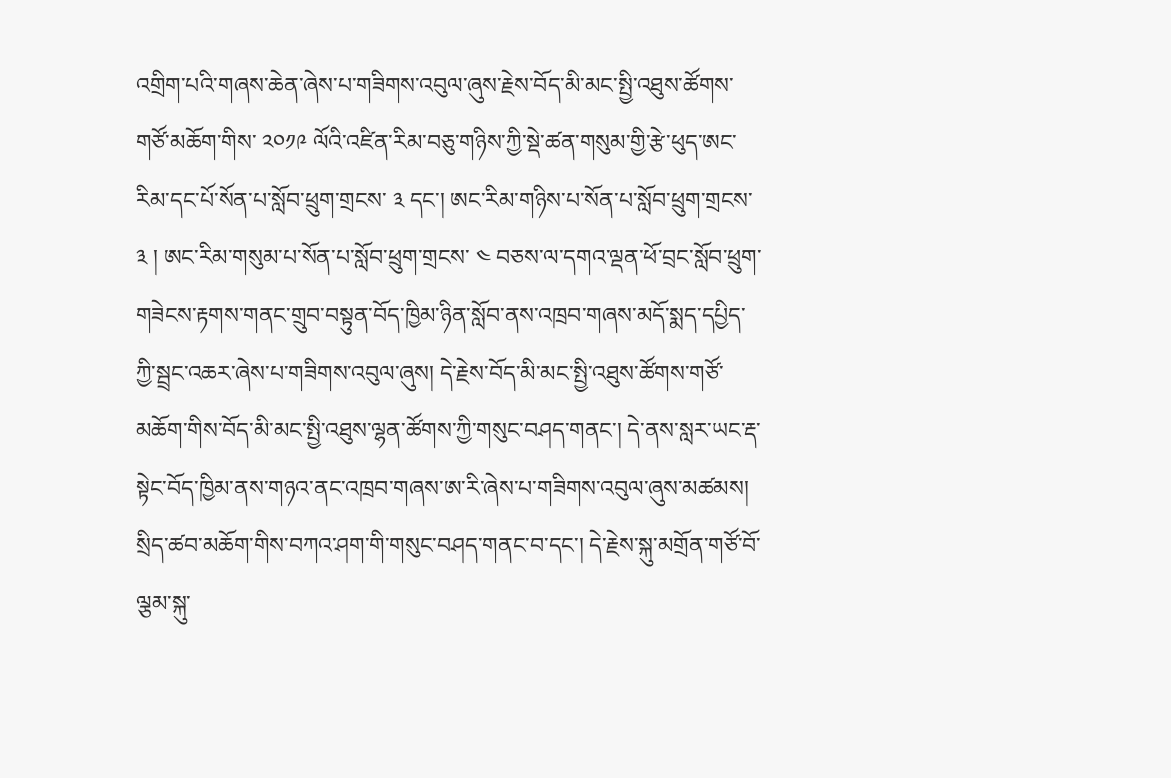འགྲིག་པའི་གཞས་ཆེན་ཞེས་པ་གཟིགས་འབུལ་ཞུས་རྗེས་བོད་མི་མང་སྤྱི་འཐུས་ཚོགས་གཙོ་མཆོག་གིས་ ༢༠༡༩ ལོའི་འཛིན་རིམ་བཅུ་གཉིས་ཀྱི་སྡེ་ཚན་གསུམ་གྱི་རྩེ་ཕུད་ཨང་རིམ་དང་པོ་སོན་པ་སློབ་ཕྲུག་གྲངས་ ༣ དང་། ཨང་རིམ་གཉིས་པ་སོན་པ་སློབ་ཕྲུག་གྲངས་ ༣ ། ཨང་རིམ་གསུམ་པ་སོན་པ་སློབ་ཕྲུག་གྲངས་ ༤ བཅས་ལ་དགའ་ལྡན་ཕོ་བྲང་སློབ་ཕྲུག་གཟེངས་རྟགས་གནང་གྲུབ་བསྟུན་བོད་ཁྱིམ་ཉིན་སློབ་ནས་འཁྲབ་གཞས་མདོ་སྨད་དཔྱིད་ཀྱི་སྦྲང་འཆར་ཞེས་པ་གཟིགས་འབུལ་ཞུས། དེ་རྗེས་བོད་མི་མང་སྤྱི་འཐུས་ཚོགས་གཙོ་མཆོག་གིས་བོད་མི་མང་སྤྱི་འཐུས་ལྷན་ཚོགས་ཀྱི་གསུང་བཤད་གནང་། དེ་ནས་སླར་ཡང་རྡ་སྟེང་བོད་ཁྱིམ་ནས་གཉའ་ནང་འཁྲབ་གཞས་ཨ་རི་ཞེས་པ་གཟིགས་འབུལ་ཞུས་མཚམས། སྲིད་ཚབ་མཆོག་གིས་བཀའ་ཤག་གི་གསུང་བཤད་གནང་བ་དང་། དེ་རྗེས་སྐུ་མགྲོན་གཙོ་བོ་ལྕམ་སྐུ་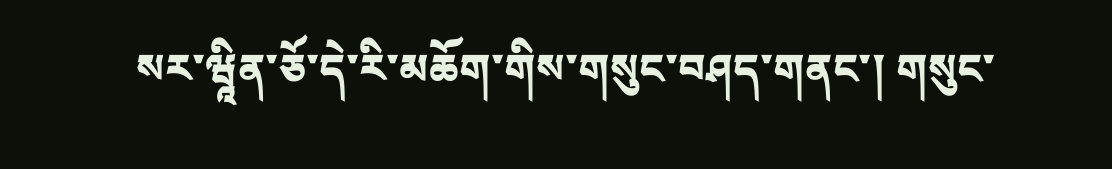སར་ཝཱིན་ཅོ་དེ་རི་མཆོག་གིས་གསུང་བཤད་གནང་། གསུང་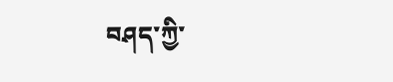བཤད་ཀྱི་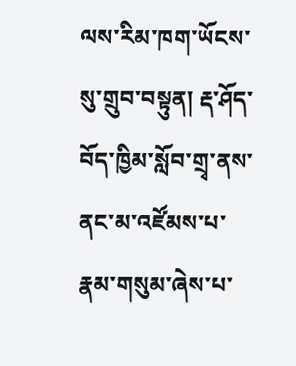ལས་རིམ་ཁག་ཡོངས་སུ་གྲུབ་བསྟུན། རྡ་ཤོད་བོད་ཁྱིམ་སློབ་གྲྭ་ནས་ནང་མ་འཛོམས་པ་རྣམ་གསུམ་ཞེས་པ་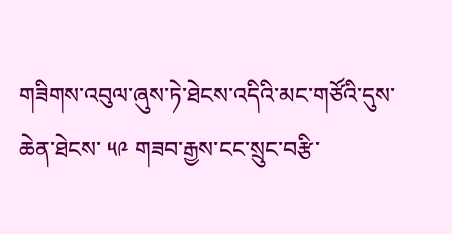གཟིགས་འབུལ་ཞུས་ཏེ་ཐེངས་འདིའི་མང་གཙོའི་དུས་ཆེན་ཐེངས་ ༥༩ གཟབ་རྒྱས་ངང་སྲུང་བརྩི་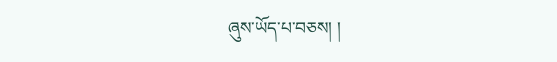ཞུས་ཡོད་པ་བཅས། །